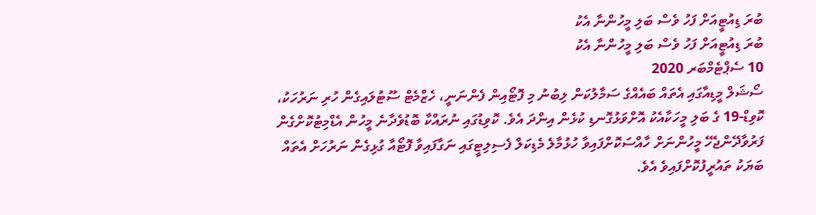ބުރަ ޑިއުޓީއަށް ފަހު ވެސް ބަލި މީހުންނާ އެކު
ބުރަ ޑިއުޓީއަށް ފަހު ވެސް ބަލި މީހުންނާ އެކު
10 ސެޕްޓެމްބަރ 2020
ސޯޝަލް މީޑިއާގައި އެތައް ބައެއްގެ ސަމާލުކަން ލިބުނު މި ފޮޓޯއިން ފެންނަނީ، ހެޒްމެޓް ސޫޓުލައިގެން ހުރި ނަރުހަކު، ކޮވިޑް-19 ގެ ބަލި މީހަކާއެކު އޮށްވަޅުގޮނޑި ކުޅެން އިންދަ އެވެ. ކޮވިޑުގައި ނުރައްކާ ބޮޑުވެދާނެ މީހުން އެޑްމިޓުކޮށްގެން ފަރުވާދޭންޖެހޭ މީހުންނަށް ހާއްސަކޮށްފައިވާ ހުޅުމާލެ މެޑިކަލް ފެސިލިޓީގައި ނަގާފައިވާ ފޮޓޯއާ ގުޅިގެން ނަރުހަށް އެތައް ބަޔަކު ތައުރީފުކޮށްފައިވެ އެވެ.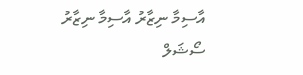އާސިމާ ނިޒާރު އާސިމާ ނިޒާރު
ސޯޝަލް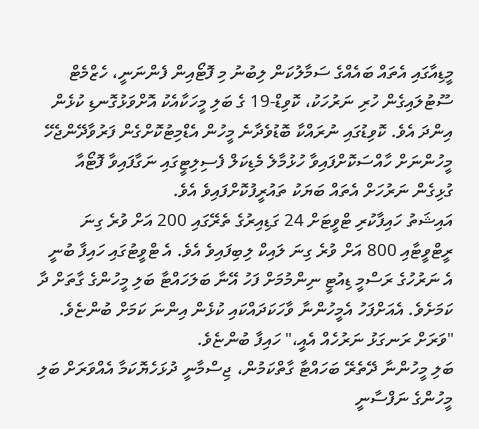މީޑިއާގައި އެތައް ބައެއްގެ ސަމާލުކަން ލިބުނު މި ފޮޓޯއިން ފެންނަނީ، ހެޒްމެޓް ސޫޓުލައިގެން ހުރި ނަރުހަކު، ކޮވިޑް-19 ގެ ބަލި މީހަކާއެކު އޮށްވަޅުގޮނޑި ކުޅެން އިންދަ އެވެ. ކޮވިޑުގައި ނުރައްކާ ބޮޑުވެދާނެ މީހުން އެޑްމިޓުކޮށްގެން ފަރުވާދޭންޖެހޭ މީހުންނަށް ހާއްސަކޮށްފައިވާ ހުޅުމާލެ މެޑިކަލް ފެސިލިޓީގައި ނަގާފައިވާ ފޮޓޯއާ ގުޅިގެން ނަރުހަށް އެތައް ބަޔަކު ތައުރީފުކޮށްފައިވެ އެވެ.
އައިޝަތު ހައިފާކުރި ޓްވީޓަށް 24 ގަޑިއިރުގެ ތެރޭގައި 200 އަށް ވުރެ ގިނަ ރީޓްވީޓާއި 800 އަށް ވުރެ ގިނަ ލައިކް ލިބިފައިވެ އެވެ. އެ ޓްވީޓުގައި ހައިފާ ބުނީ އެ ނަރުހުގެ ރަސްމީ ޑިއުޓީ ނިންމުމަށް ފަހު އޭނާ ބަލަހައްޓާ ބަލި މީހުންގެ ގާތަށް ދާ ކަމަށެވެ. އެއަށްފަހު އެމީހުންނާ ވާހަކަދައްކައި ކުޅެން އިންނަ ކަމަށް ބުންޏެވެ.
"ވަރަށް ރަނގަޅު ނަރުހެއް އެއީ،" ހައިފާ ބުންޏެވެ.
ބަލި މީހުންނާ ދޭތެރޭ ބަހައްޓާ ގާތްކަމުން، ޖިސްމާނީ ދުޅަހެޔޮކަމާ އެއްވަރަށް ބަލި މީހުންގެ ނަފްސާނީ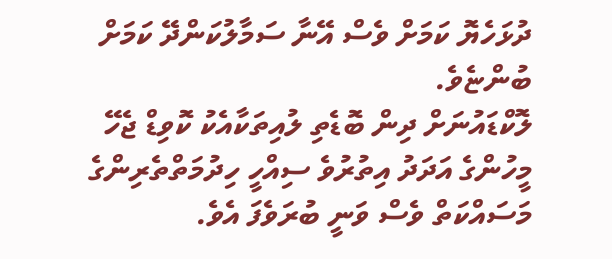ދުޅަހެޔޮ ކަމަށް ވެސް އޭނާ ސަމާލުކަންދޭ ކަމަށް ބުންޏެވެ.
ލޮކްޑައުނަށް ދިން ބޮޑެތި ލުއިތަކާއެކު ކޮވިޑް ޖެހޭ މީހުންގެ އަދަދު އިތުރުވެ ސިއްހީ ހިދުމަތްތެރިންގެ މަސައްކަތް ވެސް ވަނީ ބުރަވެފަ އެވެ.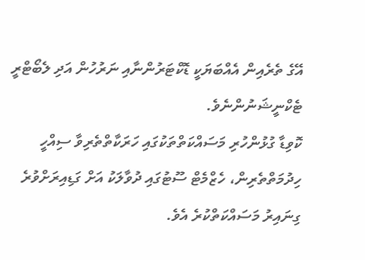އޭގެ ތެރެއިން އެއްބަޔަކީ ޑޮކްޓަރުންނާއި ނަރުހުން އަދި ލެބޯޓްރީ ޓެކްނީޝަނުންނެވެ.
ކޮވިޑާ ގުޅުންހުރި މަސައްކަތްތަކުގައި ހަރަކާތްތެރިވާ ސިއްހީ ހިދުމަތްތެރިން، ހެޒްމެޓް ސޫޓުގައި ދުވާލަކު އަށް ގަޑިއިރަށްވުރެ ގިނައިރު މަސައްކަތްކުރެ އެވެ.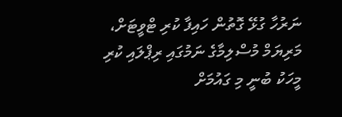ނަރުހާ ގުޅޭ ގޮތުން ހައިފާ ކުރި ޓްވީޓަށް، މަރިޔަމް މުސްލިމާގެ ނަމުގައި ރިޕްލައި ކުރި މީހަކު ބުނީ މި ގައުމަށް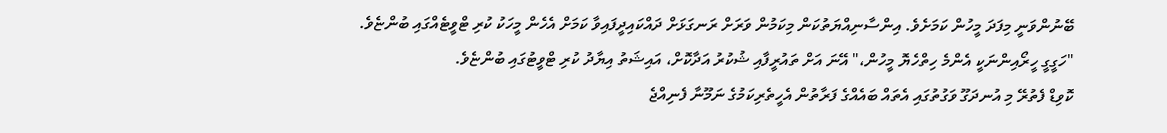ބޭނުންވަނީ މިފަދަ މީހުން ކަމަށެވެ. އިންސާނިއްޔަތުކަން މިކަމުން ވަރަށް ރަނގަޅަށް ދައްކައިދީފައިވާ ކަމަށް އެހެން މީހަކު ކުރި ޓްވީޓެއްގައި ބުންޏެވެ.
"ހަގީގީ ހީރޯއިންނަކީ އެންމެ ހިތްހެޔޮ މީހުން،" އޭނަ އަށް ތައުރީފާއި ޝުކުރު އަދާކޮށް، އައިޝަތު އިޔާދު ކުރި ޓްވީޓުގައި ބުންޏެވެ.
ކޮވިޑް ފެތުރޭ މި އުނދަގޫ ވަގުތުގައި އެތައް ބައެއްގެ ފަރާތުން އެހީތެރިކަމުގެ ނަމޫނާ ފެނިއްޖެ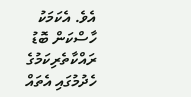އެވެ. އެކަމަކު ހާސްކަން ބޮޑު ރައްކާތެރިކަމުގެ ހެދުމުގައި އެތައް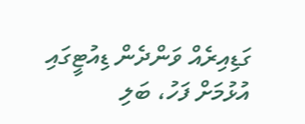ގަޑިއިރެއް ވަންދެން ޑިއުޓީގައި އުޅުމަށް ފަހު، ބަލި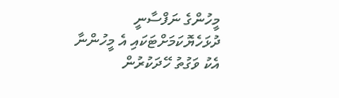މީހުންގެ ނަފްސާނީ ދުޅަހެޔޮކަމަށްޓަކައި އެ މީހުންނާ އެކު ވަގުތު ހޭދަކުރުން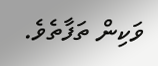ވަކިން ތަފާތެވެ.